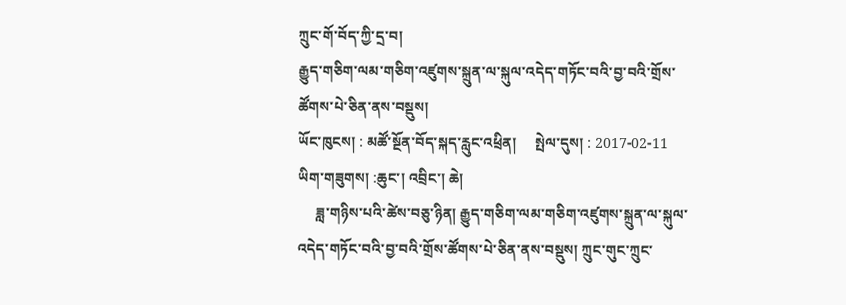ཀྲུང་གོ་བོད་ཀྱི་དྲ་བ།
རྒྱུད་གཅིག་ལམ་གཅིག་འཛུགས་སྐྲུན་ལ་སྐུལ་འདེད་གཏོང་བའི་བྱ་བའི་གྲོས་ཚོགས་པེ་ཅིན་ནས་བསྡུས།
ཡོང་ཁུངས། : མཚོ་སྔོན་བོད་སྐད་རླུང་འཕྲིན།     སྤེལ་དུས། : 2017-02-11
ཡིག་གཟུགས། :ཆུང་། འབྲིང་། ཆེ།
     ཟླ་གཉིས་པའི་ཚེས་བཅུ་ཉིན། རྒྱུད་གཅིག་ལམ་གཅིག་འཛུགས་སྐྲུན་ལ་སྐུལ་འདེད་གཏོང་བའི་བྱ་བའི་གྲོས་ཚོགས་པེ་ཅིན་ནས་བསྡུས། ཀྲུང་གུང་ཀྲུང་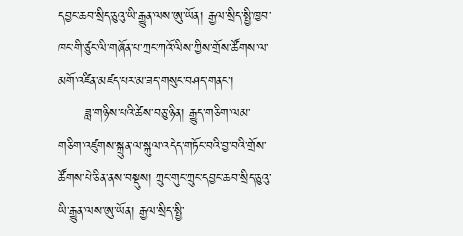དབྱང་ཆབ་སྲིད་ཅུའུ་ཡི་རྒྱུན་ལས་ཨུ་ཡོན། རྒྱལ་སྲིད་སྤྱི་ཁྱབ་ཁང་གི་ཙུང་ལི་གཞོན་པ་ཀྲང་ཀའོ་ལིས་ཀྱིས་གྲོས་ཚོགས་ལ་མགོ་འཛིན་མཛད་པར་མ་ཟད་གསུང་བཤད་གནང་།
      ཟླ་གཉིས་པའི་ཚེས་བཅུ་ཉིན། རྒྱུད་གཅིག་ལམ་གཅིག་འཛུགས་སྐྲུན་ལ་སྐུལ་འདེད་གཏོང་བའི་བྱ་བའི་གྲོས་ཚོགས་པེ་ཅིན་ནས་བསྡུས། ཀྲུང་གུང་ཀྲུང་དབྱང་ཆབ་སྲིད་ཅུའུ་ཡི་རྒྱུན་ལས་ཨུ་ཡོན། རྒྱལ་སྲིད་སྤྱི་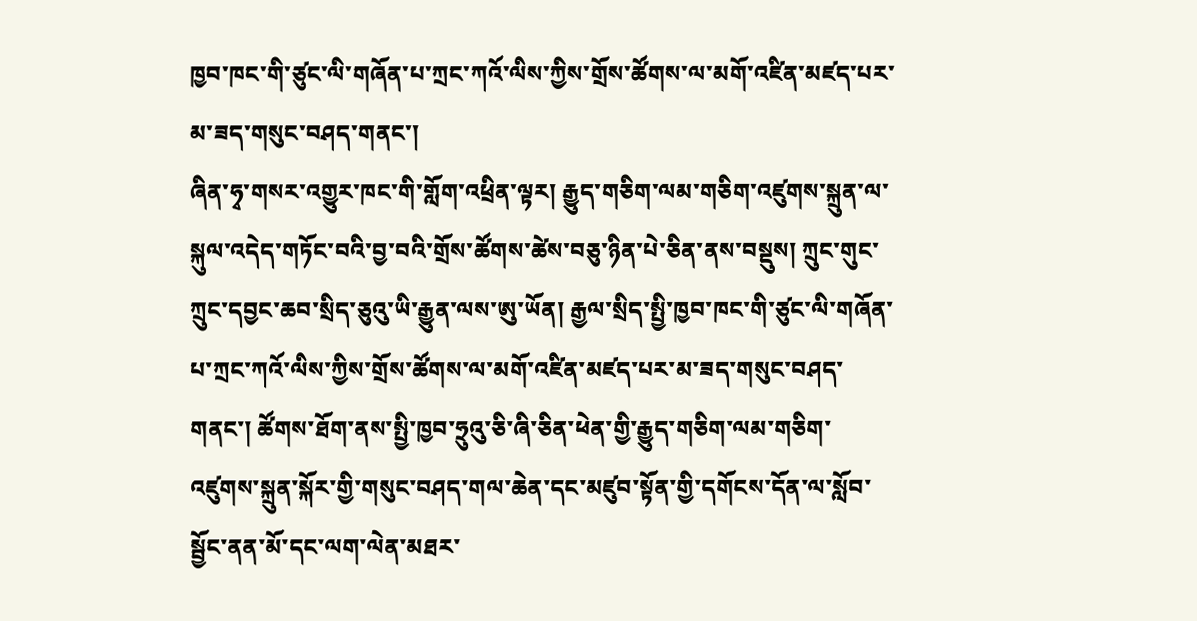ཁྱབ་ཁང་གི་ཙུང་ལི་གཞོན་པ་ཀྲང་ཀའོ་ལིས་ཀྱིས་གྲོས་ཚོགས་ལ་མགོ་འཛིན་མཛད་པར་མ་ཟད་གསུང་བཤད་གནང་།
ཞིན་ཧྭ་གསར་འགྱུར་ཁང་གི་གློག་འཕྲིན་ལྟར། རྒྱུད་གཅིག་ལམ་གཅིག་འཛུགས་སྐྲུན་ལ་སྐུལ་འདེད་གཏོང་བའི་བྱ་བའི་གྲོས་ཚོགས་ཚེས་བཅུ་ཉིན་པེ་ཅིན་ནས་བསྡུས། ཀྲུང་གུང་ཀྲུང་དབྱང་ཆབ་སྲིད་ཅུའུ་ཡི་རྒྱུན་ལས་ཨུ་ཡོན། རྒྱལ་སྲིད་སྤྱི་ཁྱབ་ཁང་གི་ཙུང་ལི་གཞོན་པ་ཀྲང་ཀའོ་ལིས་ཀྱིས་གྲོས་ཚོགས་ལ་མགོ་འཛིན་མཛད་པར་མ་ཟད་གསུང་བཤད་གནང་། ཚོགས་ཐོག་ནས་སྤྱི་ཁྱབ་ཧྲུའུ་ཅི་ཞི་ཅིན་ཕེན་གྱི་རྒྱུད་གཅིག་ལམ་གཅིག་འཛུགས་སྐྲུན་སྐོར་གྱི་གསུང་བཤད་གལ་ཆེན་དང་མཛུབ་སྟོན་གྱི་དགོངས་དོན་ལ་སློབ་སྦྱོང་ནན་མོ་དང་ལག་ལེན་མཐར་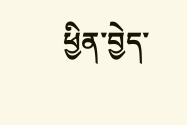ཕྱིན་བྱེད་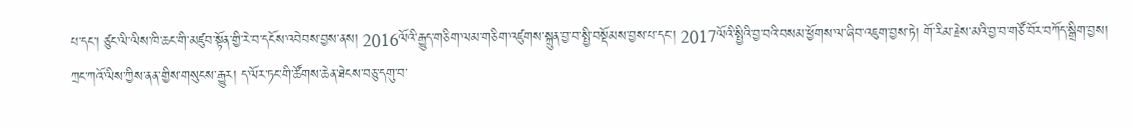པ་དང་། ཙུང་ལི་ལིས་ཁི་ཆང་གི་མཛུབ་སྟོན་གྱི་རེ་བ་དངོས་འབེབས་བྱས་ནས། 2016ལོའི་རྒྱུད་གཅིག་ལམ་གཅིག་འཛུགས་སྐྲུན་བྱ་བ་སྤྱི་བསྡོམས་བྱས་པ་དང་། 2017ལོའི་སྤྱིའི་བྱ་བའི་བསམ་ཕྱོགས་ལ་ཞིབ་འཇུག་བྱས་ཏེ། གོ་རིམ་རྗེས་མའི་བྱ་བ་གཙོ་བོར་བཀོད་སྒྲིག་བྱས།
ཀྲང་ཀའོ་ལིས་ཀྱིས་ནན་གྱིས་གསུངས་རྒྱུར། ད་ལོར་ཏང་གི་ཚོགས་ཆེན་ཐེངས་བཅུ་དགུ་བ་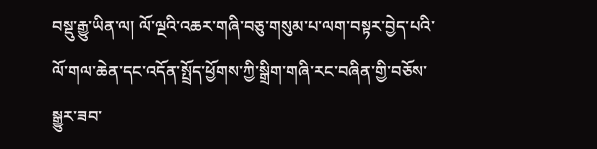བསྡུ་རྒྱུ་ཡིན་ལ། ལོ་ལྔའི་འཆར་གཞི་བཅུ་གསུམ་པ་ལག་བསྟར་བྱེད་པའི་ལོ་གལ་ཆེན་དང་འདོན་སྤྲོད་ཕྱོགས་ཀྱི་སྒྲིག་གཞི་རང་བཞིན་གྱི་བཅོས་སྒྱུར་ཟབ་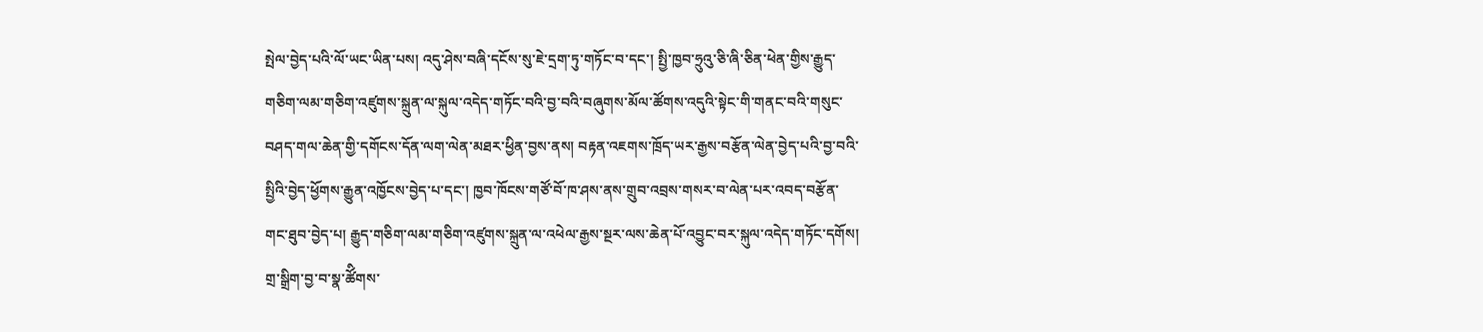སྤེལ་བྱེད་པའི་ལོ་ཡང་ཡིན་པས། འདུ་ཤེས་བཞི་དངོས་སུ་ཇེ་དྲག་ཏུ་གཏོང་བ་དང་། སྤྱི་ཁྱབ་ཧྲུའུ་ཅི་ཞི་ཅིན་ཕེན་གྱིས་རྒྱུད་གཅིག་ལམ་གཅིག་འཛུགས་སྐྲུན་ལ་སྐུལ་འདེད་གཏོང་བའི་བྱ་བའི་བཞུགས་མོལ་ཚོགས་འདུའི་སྟེང་གི་གནང་བའི་གསུང་བཤད་གལ་ཆེན་གྱི་དགོངས་དོན་ལག་ལེན་མཐར་ཕྱིན་བྱས་ནས། བརྟན་འཇགས་ཁྲོད་ཡར་རྒྱས་བརྩོན་ལེན་བྱེད་པའི་བྱ་བའི་སྤྱིའི་བྱེད་ཕྱོགས་རྒྱུན་འཁྱོངས་བྱེད་པ་དང་། ཁྱབ་ཁོངས་གཙོ་བོ་ཁ་ཤས་ནས་གྲུབ་འབྲས་གསར་བ་ལེན་པར་འབད་བརྩོན་གང་ཐུབ་བྱེད་པ། རྒྱུད་གཅིག་ལམ་གཅིག་འཛུགས་སྐྲུན་ལ་འཕེལ་རྒྱས་སྔར་ལས་ཆེན་པོ་འབྱུང་བར་སྐུལ་འདེད་གཏོང་དགོས། གྲ་སྒྲིག་བྱ་བ་སྣ་ཚོིགས་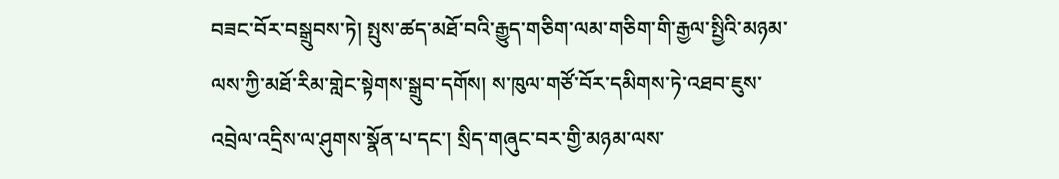བཟང་བོར་བསྒྲུབས་ཏེ། སྤུས་ཚད་མཐོ་བའི་རྒྱུད་གཅིག་ལམ་གཅིག་གི་རྒྱལ་སྤྱིའི་མཉམ་ལས་ཀྱི་མཐོ་རིམ་གླེང་སྟེགས་སྒྲུབ་དགོས། ས་ཁུལ་གཙོ་བོར་དམིགས་ཏེ་འཐབ་ཇུས་འབྲེལ་འདྲིས་ལ་ཤུགས་སྣོན་པ་དང་། སྲིད་གཞུང་བར་གྱི་མཉམ་ལས་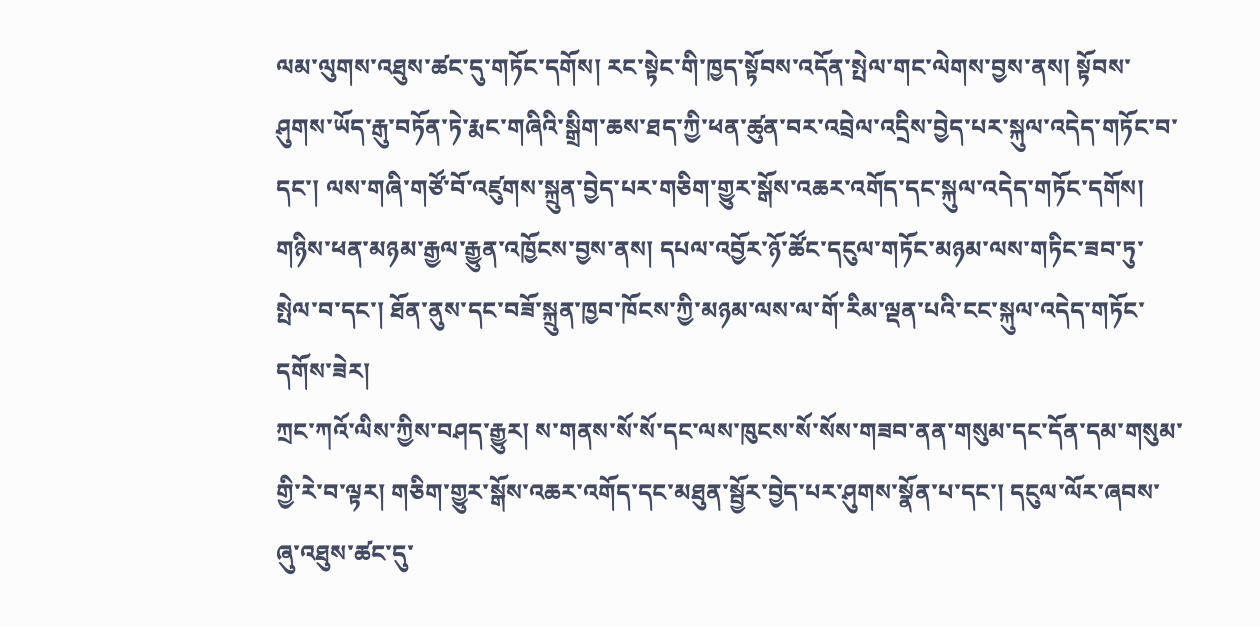ལམ་ལུགས་འཐུས་ཚང་དུ་གཏོང་དགོས། རང་སྟེང་གི་ཁྱད་སྟོབས་འདོན་སྤེལ་གང་ལེགས་བྱས་ནས། སྟོབས་ཤུགས་ཡོད་རྒུ་བཏོན་ཏེ་རྨང་གཞིའི་སྒྲིག་ཆས་ཐད་ཀྱི་ཕན་ཚུན་བར་འབྲེལ་འདྲིས་བྱེད་པར་སྐུལ་འདེད་གཏོང་བ་དང་། ལས་གཞི་གཙོ་བོ་འཛུགས་སྐྲུན་བྱེད་པར་གཅིག་གྱུར་སྒོས་འཆར་འགོད་དང་སྐུལ་འདེད་གཏོང་དགོས། གཉིས་ཕན་མཉམ་རྒྱལ་རྒྱུན་འཁྱོངས་བྱས་ནས། དཔལ་འབྱོར་ཉོ་ཚོང་དངུལ་གཏོང་མཉམ་ལས་གཏིང་ཟབ་ཏུ་སྤེལ་བ་དང་། ཐོན་ནུས་དང་བཟོ་སྐྲུན་ཁྱབ་ཁོངས་ཀྱི་མཉམ་ལས་ལ་གོ་རིམ་ལྡན་པའི་ངང་སྐུལ་འདེད་གཏོང་དགོས་ཟེར།
ཀྲང་ཀའོ་ལིས་ཀྱིས་བཤད་རྒྱུར། ས་གནས་སོ་སོ་དང་ལས་ཁུངས་སོ་སོས་གཟབ་ནན་གསུམ་དང་དོན་དམ་གསུམ་གྱི་རེ་བ་ལྟར། གཅིག་གྱུར་སྒོས་འཆར་འགོད་དང་མཐུན་སྦྱོར་བྱེད་པར་ཤུགས་སྣོན་པ་དང་། དངུལ་ལོར་ཞབས་ཞུ་འཐུས་ཚང་དུ་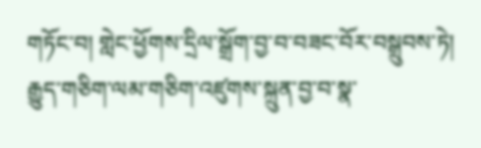གཏོང་བ། གླེང་ཕྱོགས་དྲིལ་སྒྲོག་བྱ་བ་བཟང་བོར་བསྒྲུབས་ཏེ། རྒྱུད་གཅིག་ལམ་གཅིག་འཛུགས་སྐྲུན་བྱ་བ་སྣ་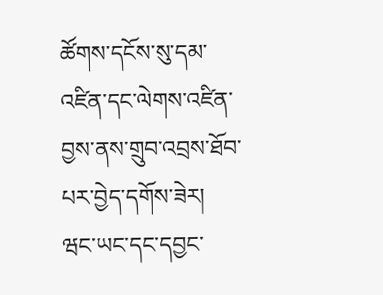ཚོགས་དངོས་སུ་དམ་འཛིན་དང་ལེགས་འཛིན་བྱས་ནས་གྲུབ་འབྲས་ཐོབ་པར་བྱེད་དགོས་ཟེར།
ཝང་ཡང་དང་དབྱང་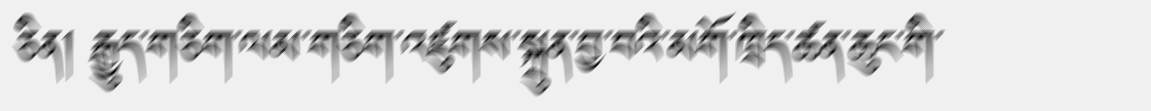ཅིན། རྒྱུད་གཅིག་ལམ་གཅིག་འཛུགས་སྐྲུན་བྱ་བའི་མགོ་ཁྲིད་ཚན་ཆུང་གི་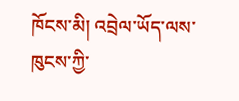ཁོངས་མི། འབྲེལ་ཡོད་ལས་ཁུངས་ཀྱི་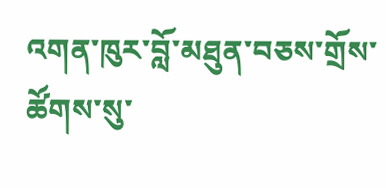འགན་ཁུར་བློ་མཐུན་བཅས་གྲོས་ཚོགས་སུ་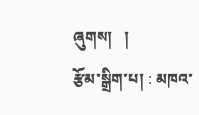ཞུགས།   །
རྩོམ་སྒྲིག་པ། : མཁའ་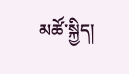མཚོ་སྐྱིད།